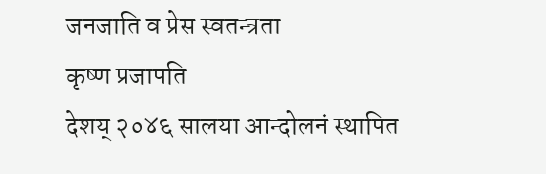जनजाति व प्रेस स्वतन्त्रता
कृष्ण प्रजापति
देशय् २०४६ सालया आन्दोलनं स्थापित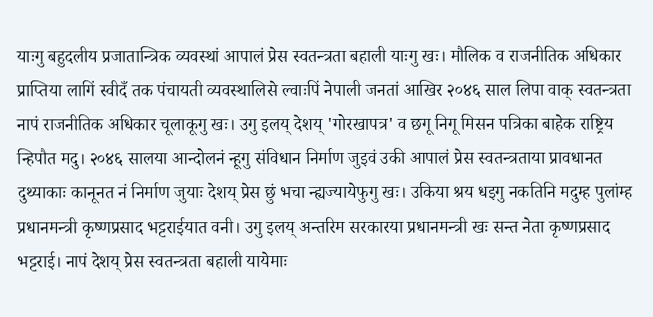याःगु बहुदलीय प्रजातान्त्रिक व्यवस्थां आपालं प्रेस स्वतन्त्रता बहाली याःगु खः। मौलिक व राजनीतिक अधिकार प्राप्तिया लागिं स्वीदँ तक पंचायती व्यवस्थालिसे ल्वाःपिं नेपाली जनतां आखिर २०४६ साल लिपा वाक् स्वतन्त्रता नापं राजनीतिक अधिकार चूलाकूगु खः। उगु इलय् देशय् 'गोरखापत्र' व छगू निगू मिसन पत्रिका बाहेक राष्ट्रिय न्हिपौत मदु। २०४६ सालया आन्दोलनं न्हूगु संविधान निर्माण जुइवं उकी आपालं प्रेस स्वतन्त्रताया प्रावधानत दुथ्याकाः कानूनत नं निर्माण जुयाः देशय् प्रेस छुं भचा न्ह्यज्यायेफुगु खः। उकिया श्रय धइगु नकतिनि मदुम्ह पुलांम्ह प्रधानमन्त्री कृष्णप्रसाद भट्टराईयात वनी। उगु इलय् अन्तरिम सरकारया प्रधानमन्त्री खः सन्त नेता कृष्णप्रसाद भट्टराई। नापं देशय् प्रेस स्वतन्त्रता बहाली यायेमाः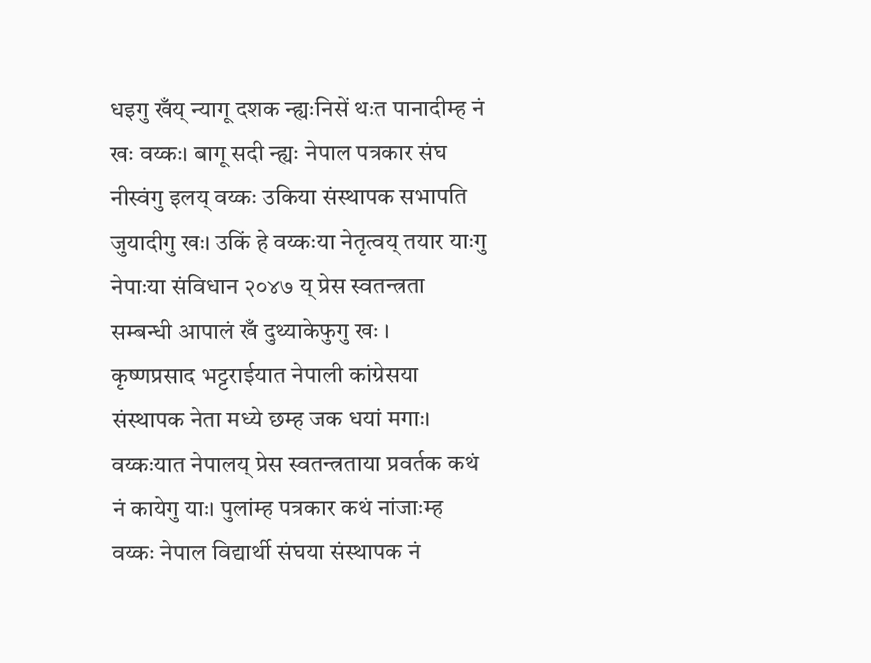धइगु खँय् न्यागू दशक न्ह्यःनिसें थःत पानादीम्ह नं खः वय्कः। बागू सदी न्ह्यः नेपाल पत्रकार संघ नीस्वंगु इलय् वय्कः उकिया संस्थापक सभापति जुयादीगु खः। उकिं हे वय्कःया नेतृत्वय् तयार याःगु नेपाःया संविधान २०४७ य् प्रेस स्वतन्त्रता सम्बन्धी आपालं खँ दुथ्याकेफुगु खः ।
कृष्णप्रसाद भट्टराईयात नेपाली कांग्रेसया संस्थापक नेता मध्ये छम्ह जक धयां मगाः। वय्कःयात नेपालय् प्रेस स्वतन्त्रताया प्रवर्तक कथं नं कायेगु याः। पुलांम्ह पत्रकार कथं नांजाःम्ह वय्कः नेपाल विद्यार्थी संघया संस्थापक नं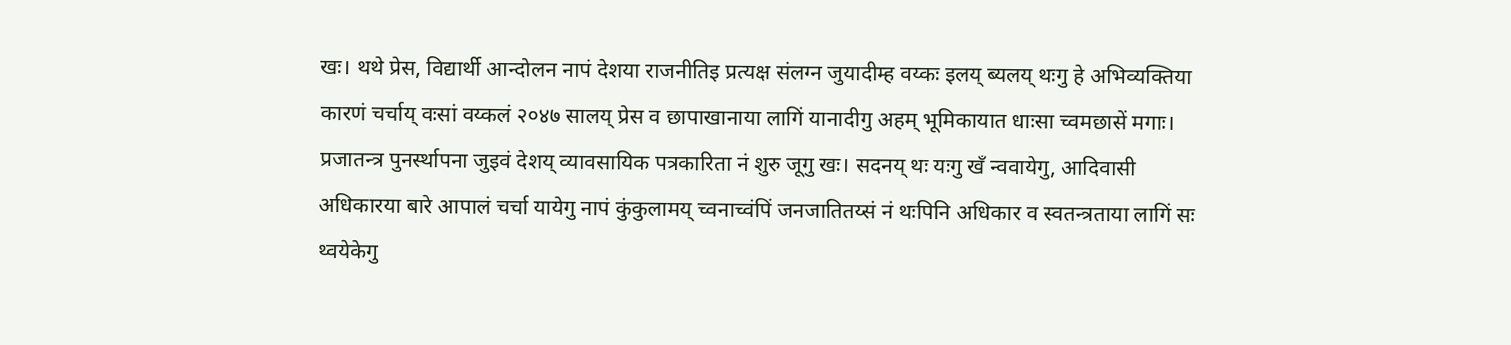खः। थथे प्रेस, विद्यार्थी आन्दोलन नापं देशया राजनीतिइ प्रत्यक्ष संलग्न जुयादीम्ह वय्कः इलय् ब्यलय् थःगु हे अभिव्यक्तिया कारणं चर्चाय् वःसां वय्कलं २०४७ सालय् प्रेस व छापाखानाया लागिं यानादीगु अहम् भूमिकायात धाःसा च्वमछासें मगाः। प्रजातन्त्र पुनर्स्थापना जुइवं देशय् व्यावसायिक पत्रकारिता नं शुरु जूगु खः। सदनय् थः यःगु खँ न्ववायेगु, आदिवासी अधिकारया बारे आपालं चर्चा यायेगु नापं कुंकुलामय् च्वनाच्वंपिं जनजातितय्सं नं थःपिनि अधिकार व स्वतन्त्रताया लागिं सः थ्वयेकेगु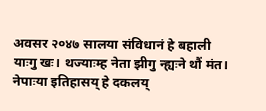अवसर २०४७ सालया संविधानं हे बहाली याःगु खः। थज्याःम्ह नेता झीगु न्ह्यःने थौं मंत। नेपाःया इतिहासय् हे दकलय्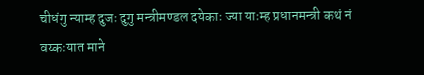चीधंगु न्याम्ह दुजः दुगु मन्त्रीमण्डल दयेकाः ज्या याःम्ह प्रधानमन्त्री कथं नं वय्कःयात माने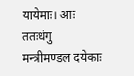यायेमाः। आः ततःधंगु मन्त्रीमण्डल दयेकाः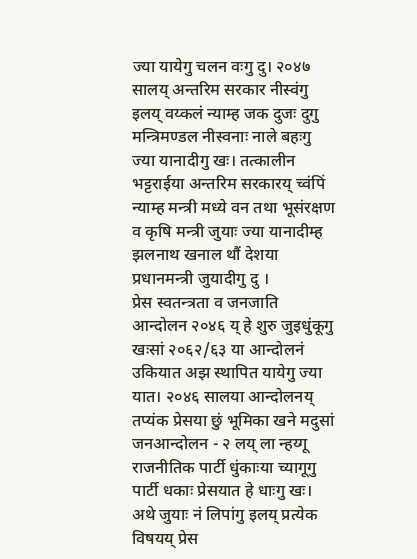ज्या यायेगु चलन वःगु दु। २०४७ सालय् अन्तरिम सरकार नीस्वंगु इलय् वय्कलं न्याम्ह जक दुजः दुगु मन्त्रिमण्डल नीस्वनाः नाले बहःगु ज्या यानादीगु खः। तत्कालीन भट्टराईया अन्तरिम सरकारय् च्वंपिं न्याम्ह मन्त्री मध्ये वन तथा भूसंरक्षण व कृषि मन्त्री जुयाः ज्या यानादीम्ह झलनाथ खनाल थौं देशया प्रधानमन्त्री जुयादीगु दु ।
प्रेस स्वतन्त्रता व जनजाति आन्दोलन २०४६ य् हे शुरु जुइधुंकूगु खःसां २०६२/६३ या आन्दोलनं उकियात अझ स्थापित यायेगु ज्या यात। २०४६ सालया आन्दोलनय् तप्यंक प्रेसया छुं भूमिका खने मदुसां जनआन्दोलन - २ लय् ला न्हय्गू राजनीतिक पार्टी धुंकाःया च्यागूगु पार्टी धकाः प्रेसयात हे धाःगु खः। अथे जुयाः नं लिपांगु इलय् प्रत्येक विषयय् प्रेस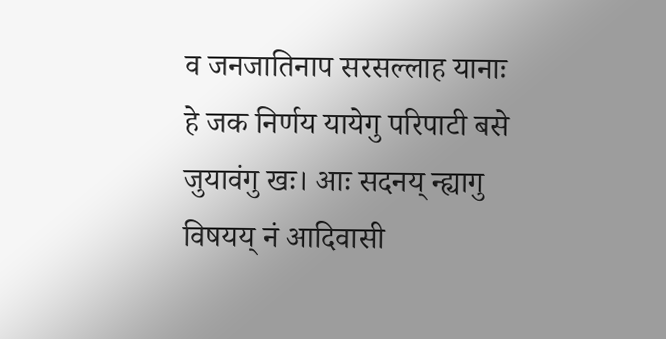व जनजातिनाप सरसल्लाह यानाः हे जक निर्णय यायेगु परिपाटी बसे जुयावंगु खः। आः सदनय् न्ह्यागु विषयय् नं आदिवासी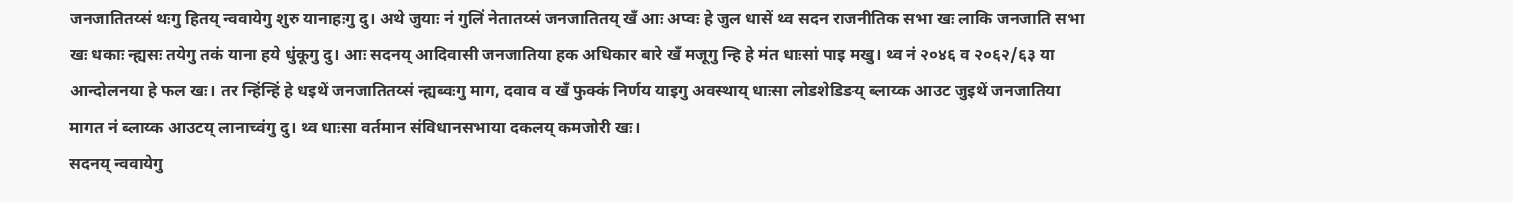जनजातितय्सं थःगु हितय् न्ववायेगु शुरु यानाहःगु दु। अथे जुयाः नं गुलिं नेतातय्सं जनजातितय् खँ आः अप्वः हे जुल धासें थ्व सदन राजनीतिक सभा खः लाकि जनजाति सभा खः धकाः न्ह्यसः तयेगु तकं याना हये धुंकूगु दु। आः सदनय् आदिवासी जनजातिया हक अधिकार बारे खँ मजूगु न्हि हे मंत धाःसां पाइ मखु। थ्व नं २०४६ व २०६२/६३ या आन्दोलनया हे फल खः। तर न्हिंन्हिं हे धइथें जनजातितय्सं न्ह्यब्वःगु माग, दवाव व खँ फुक्कं निर्णय याइगु अवस्थाय् धाःसा लोडशेडिङय् ब्लाय्क आउट जुइथें जनजातिया मागत नं ब्लाय्क आउटय् लानाच्वंगु दु। थ्व धाःसा वर्तमान संविधानसभाया दकलय् कमजोरी खः।
सदनय् न्ववायेगु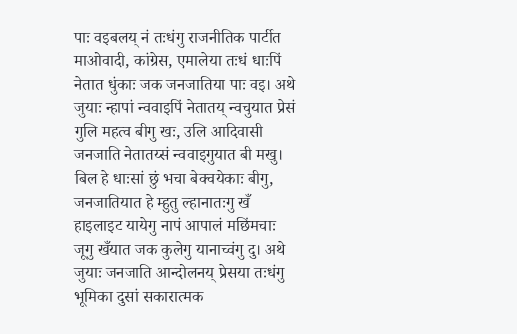पाः वइबलय् नं तःधंगु राजनीतिक पार्टीत माओवादी, कांग्रेस, एमालेया तःधं धाःपिं नेतात धुंकाः जक जनजातिया पाः वइ। अथे जुयाः न्हापां न्ववाइपिं नेतातय् न्वचुयात प्रेसं गुलि महत्व बीगु खः, उलि आदिवासी जनजाति नेतातय्सं न्ववाइगुयात बी मखु। बिल हे धाःसां छुं भचा बेक्वयेकाः बीगु, जनजातियात हे म्हुतु ल्हानातःगु खँ हाइलाइट यायेगु नापं आपालं मछिंमचाः जूगु खँयात जक कुलेगु यानाच्वंगु दु। अथे जुयाः जनजाति आन्दोलनय् प्रेसया तःधंगु भूमिका दुसां सकारात्मक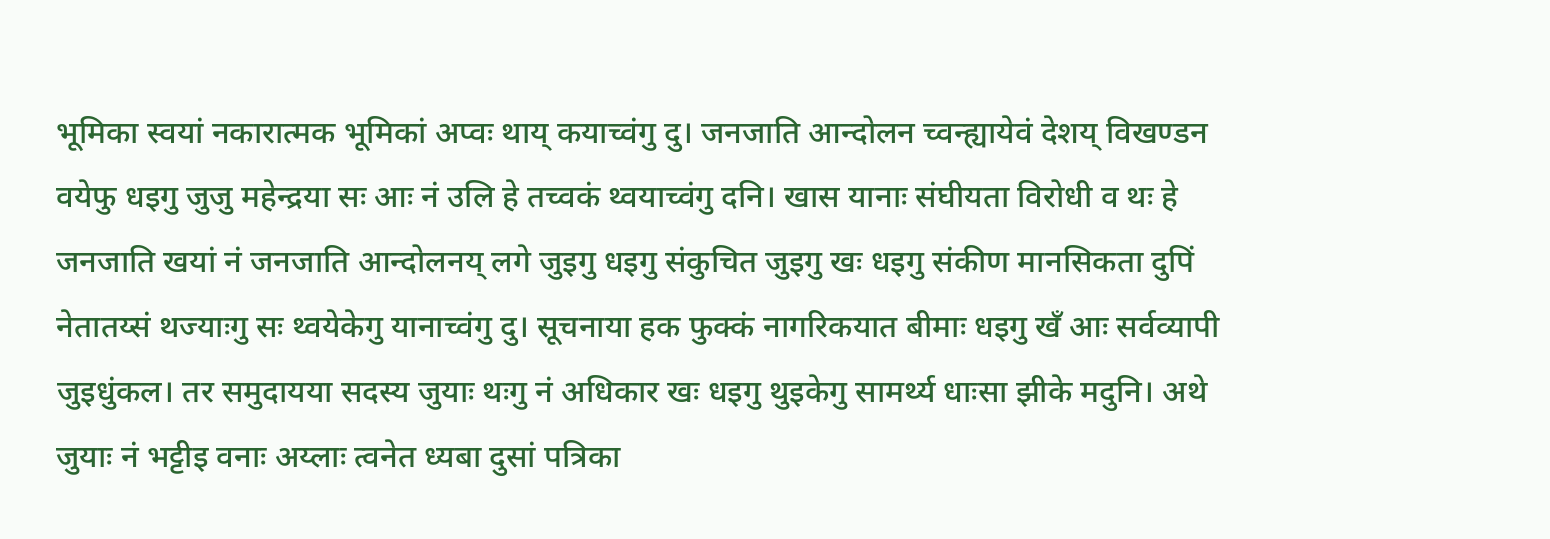भूमिका स्वयां नकारात्मक भूमिकां अप्वः थाय् कयाच्वंगु दु। जनजाति आन्दोलन च्वन्ह्यायेवं देशय् विखण्डन वयेफु धइगु जुजु महेन्द्रया सः आः नं उलि हे तच्वकं थ्वयाच्वंगु दनि। खास यानाः संघीयता विरोधी व थः हे जनजाति खयां नं जनजाति आन्दोलनय् लगे जुइगु धइगु संकुचित जुइगु खः धइगु संकीण मानसिकता दुपिं नेतातय्सं थज्याःगु सः थ्वयेकेगु यानाच्वंगु दु। सूचनाया हक फुक्कं नागरिकयात बीमाः धइगु खँ आः सर्वव्यापी जुइधुंकल। तर समुदायया सदस्य जुयाः थःगु नं अधिकार खः धइगु थुइकेगु सामर्थ्य धाःसा झीके मदुनि। अथे जुयाः नं भट्टीइ वनाः अय्लाः त्वनेत ध्यबा दुसां पत्रिका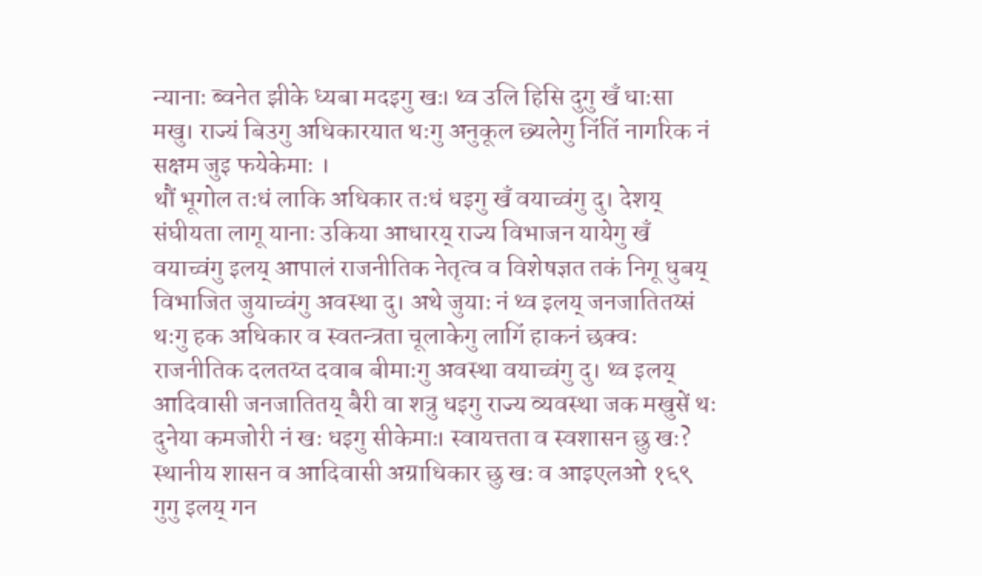न्यानाः ब्वनेत झीके ध्यबा मदइगु खः। थ्व उलि हिसि दुगु खँ धाःसा मखु। राज्यं बिउगु अधिकारयात थःगु अनुकूल छ्यलेगु निंतिं नागरिक नं सक्षम जुइ फयेकेमाः ।
थौं भूगोल तःधं लाकि अधिकार तःधं धइगु खँ वयाच्वंगु दु। देशय् संघीयता लागू यानाः उकिया आधारय् राज्य विभाजन यायेगु खँ वयाच्वंगु इलय् आपालं राजनीतिक नेतृत्व व विशेषज्ञत तकं निगू धुबय् विभाजित जुयाच्वंगु अवस्था दु। अथे जुयाः नं थ्व इलय् जनजातितय्सं थःगु हक अधिकार व स्वतन्त्रता चूलाकेगु लागिं हाकनं छक्वः राजनीतिक दलतय्त दवाब बीमाःगु अवस्था वयाच्वंगु दु। थ्व इलय् आदिवासी जनजातितय् बैरी वा शत्रु धइगु राज्य व्यवस्था जक मखुसें थः दुनेया कमजोरी नं खः धइगु सीकेमाः। स्वायत्तता व स्वशासन छु खः? स्थानीय शासन व आदिवासी अग्राधिकार छु खः व आइएलओ १६९ गुगु इलय् गन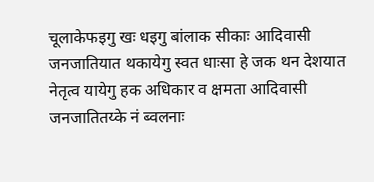चूलाकेफइगु खः धइगु बांलाक सीकाः आदिवासी जनजातियात थकायेगु स्वत धाःसा हे जक थन देशयात नेतृत्व यायेगु हक अधिकार व क्षमता आदिवासी जनजातितय्के नं ब्वलनाः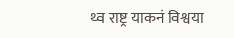थ्व राष्ट्र याकनं विश्वया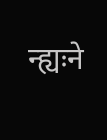न्ह्यःने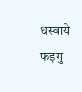धस्वाये फइगु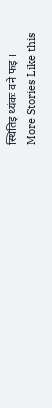स्थितिइ थ्यंकः वने फइ ।
More Stories Like this